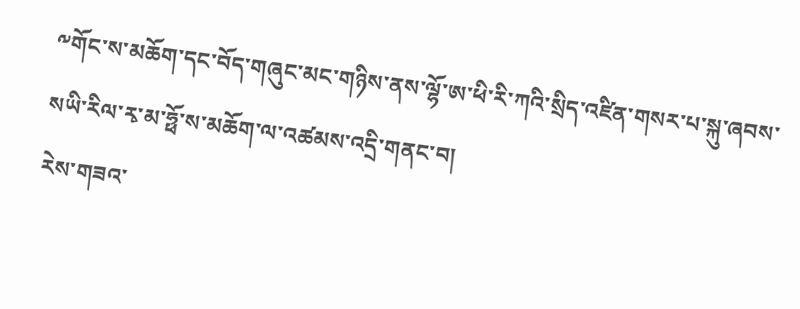༸གོང་ས་མཆོག་དང་བོད་གཞུང་མང་གཉིས་ནས་ལྷོ་ཨ་ཕི་རི་ཀའི་སྲིད་འཛིན་གསར་པ་སྐུ་ཞབས་སཡི་རིལ་རྭ་མ་ཧྥོ་ས་མཆོག་ལ་འཚམས་འདྲི་གནང་བ།
རེས་གཟའ་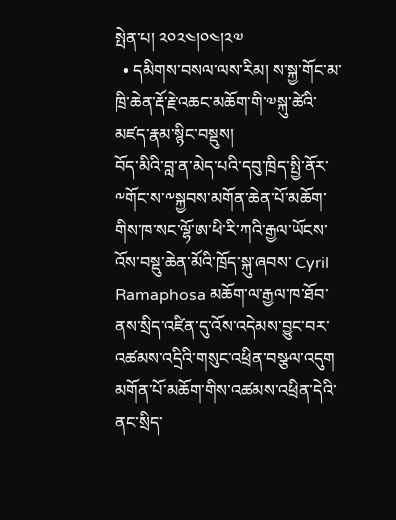སྤེན་པ། ༢༠༢༤།༠༤།༢༧
  • དམིགས་བསལ་ལས་རིམ། ས་སྐྱ་གོང་མ་ཁྲི་ཆེན་རྡོ་རྗེ་འཆང་མཆོག་གི་༧སྐུ་ཚེའི་མཛད་རྣམ་སྙིང་བསྡུས།
བོད་མིའི་བླ་ན་མེད་པའི་དབུ་ཁྲིད་སྤྱི་ནོར་༸གོང་ས་༸སྐྱབས་མགོན་ཆེན་པོ་མཆོག་གིས་ཁ་སང་ལྷོ་ཨ་ཕི་རི་ཀའི་རྒྱལ་ཡོངས་འོས་བསྡུ་ཆེན་མོའི་ཁྲོད་སྐུ་ཞབས་ Cyril Ramaphosa མཆོག་ལ་རྒྱལ་ཁ་ཐོབ་ནས་སྲིད་འཛིན་དུ་འོས་འདེམས་བྱུང་བར་འཚམས་འདྲིའི་གསུང་འཕྲིན་བསྩལ་འདུག
མགོན་པོ་མཆོག་གིས་འཚམས་འཕྲིན་དེའི་ནང་སྲིད་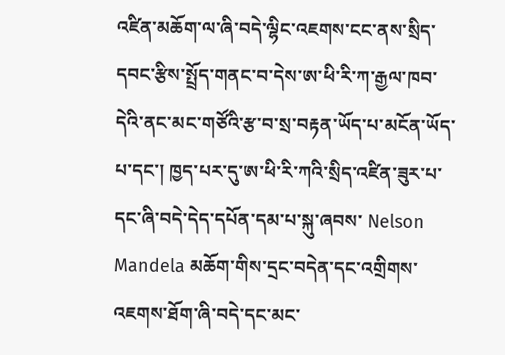འཛིན་མཆོག་ལ་ཞི་བདེ་ལྷིང་འཇགས་ངང་ནས་སྲིད་དབང་རྩིས་སྤྲོད་གནང་བ་དེས་ཨ་ཕི་རི་ཀ་རྒྱལ་ཁབ་དེའི་ནང་མང་གཙོའི་རྩ་བ་སྲ་བརྟན་ཡོད་པ་མངོན་ཡོད་པ་དང་། ཁྱད་པར་དུ་ཨ་ཕི་རི་ཀའི་སྲིད་འཛིན་ཟུར་པ་དང་ཞི་བདེ་དེད་དཔོན་དམ་པ་སྐུ་ཞབས་ Nelson Mandela མཆོག་གིས་དྲང་བདེན་དང་འགྲིགས་འཇགས་ཐོག་ཞི་བདེ་དང་མང་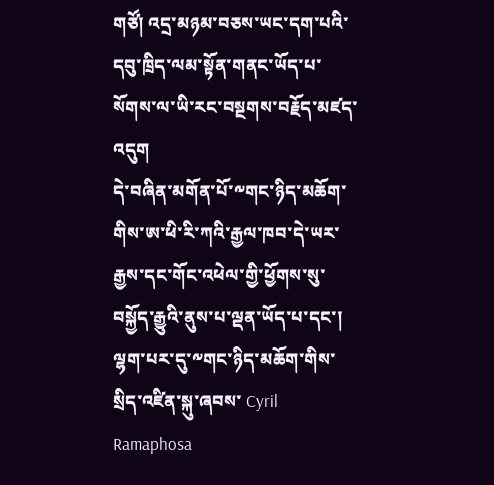གཙོ། འདྲ་མཉམ་བཅས་ཡང་དག་པའི་དབུ་ཁྲིད་ལམ་སྟོན་གནང་ཡོད་པ་སོགས་ལ་ཡི་རང་བསྔགས་བརྗོད་མཛད་འདུག
དེ་བཞིན་མགོན་པོ་༸གང་ཉིད་མཆོག་གིས་ཨ་ཕི་རི་ཀའི་རྒྱལ་ཁབ་དེ་ཡར་རྒྱས་དང་གོང་འཕེལ་གྱི་ཕྱོགས་སུ་བསྐྱོད་རྒྱུའི་ནུས་པ་ལྡན་ཡོད་པ་དང་། ལྷག་པར་དུ་༸གང་ཉིད་མཆོག་གིས་སྲིད་འཛིན་སྐུ་ཞབས་ Cyril Ramaphosa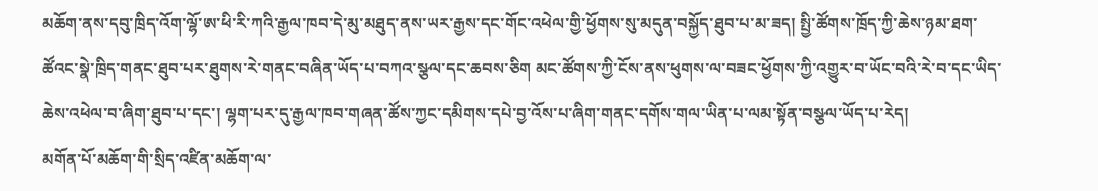མཆོག་ནས་དབུ་ཁྲིད་འོག་ལྷོ་ཨ་ཕི་རི་ཀའི་རྒྱལ་ཁབ་དེ་མུ་མཐུད་ནས་ཡར་རྒྱས་དང་གོང་འཕེལ་གྱི་ཕྱོགས་སུ་མདུན་བསྐྱོད་ཐུབ་པ་མ་ཟད། སྤྱི་ཚོགས་ཁྲོད་ཀྱི་ཆེས་ཉམ་ཐག་ཚོའང་སྣེ་ཁྲིད་གནང་ཐུབ་པར་ཐུགས་རེ་གནང་བཞིན་ཡོད་པ་བཀའ་སྩལ་དང་ཆབས་ཅིག མང་ཚོགས་ཀྱི་ངོས་ནས་ཕུགས་ལ་བཟང་ཕྱོགས་ཀྱི་འགྱུར་བ་ཡོང་བའི་རེ་བ་དང་ཡིད་ཆེས་འཕེལ་བ་ཞིག་ཐུབ་པ་དང་། ལྷག་པར་དུ་རྒྱལ་ཁབ་གཞན་ཚོས་ཀྱང་དམིགས་དཔེ་བྱ་འོས་པ་ཞིག་གནང་དགོས་གལ་ཡིན་པ་ལམ་སྟོན་བསྩལ་ཡོད་པ་རེད།
མགོན་པོ་མཆོག་གི་སྲིད་འཛིན་མཆོག་ལ་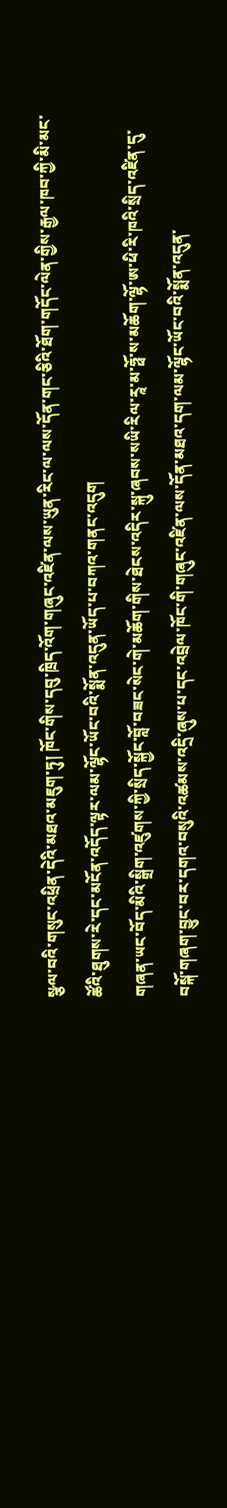སྩལ་བའི་གསུང་འཕྲིན་དེའི་མཐའ་མཇུག་ཏུ། ཁོང་གིས་དབུ་ཁྲིད་འོག་གཞུང་འཛིན་ལས་ཡུན་རིང་ལ་ལས་དོན་གང་ཅིའི་ཐོག་གདོང་ལེན་གྱིས་རྒྱལ་ཁབ་ཀྱི་མི་མང་ཚོའི་ཐུགས་རེ་དང་མངོན་འདོད་ལྟར་ལམ་ལྷོང་ཡོང་བའི་སྨོན་འདུན་ཡོད་པ་བཀའ་གནང་འདུག
གཞན་ཡང་བོད་མིའི་སྒྲིག་འཛུགས་ཀྱི་སྲིད་སྐྱོང་བློ་བཟང་སེང་གེ་མཆོག་གིས་ཐེངས་འདིར་སྐུ་ཞབས་སཡི་རིལ་རཱ་མ་ཧྥོ་ས་མཆོག་ལྷོ་ཨ་ཕི་རི་ཁའི་སྲིད་འཛིན་དུ་བསྐོ་གཞག་བྱུང་བར་དགའ་བསུའི་འཚམས་འདྲི་ཞུས་པ་དང་འབྲེལ་ཁོང་གི་གཞུང་འཛིན་ལས་དོན་མཐའ་དག་ལམ་ལྷོང་ཡོང་བའི་སྨོན་འདུན་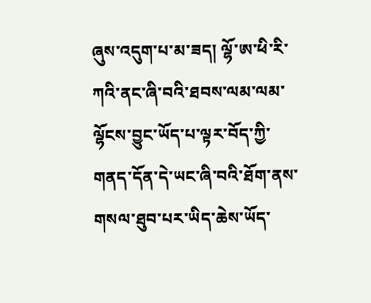ཞུས་འདུག་པ་མ་ཟད། ལྷོ་ཨ་ཕི་རི་ཀའི་ནང་ཞི་བའི་ཐབས་ལམ་ལམ་ལྷོངས་བྱུང་ཡོད་པ་ལྟར་བོད་ཀྱི་གནད་དོན་དེ་ཡང་ཞི་བའི་ཐོག་ནས་གསལ་ཐུབ་པར་ཡིད་ཆེས་ཡོད་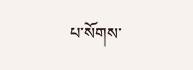པ་སོགས་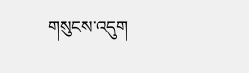གསུངས་འདུག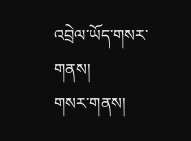འབྲེལ་ཡོད་གསར་གནས།
གསར་གནས།